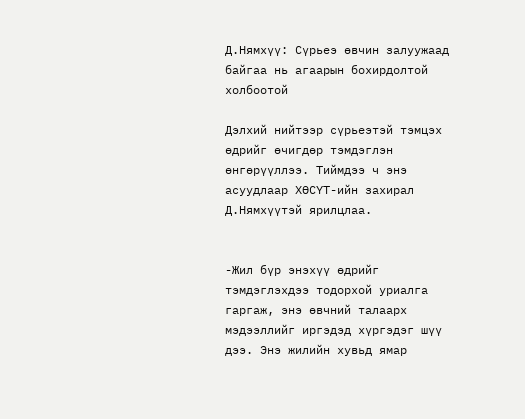Д.Нямхүү: Сүрьеэ өвчин залуужаад байгаа нь агаарын бохирдолтой холбоотой

Дэлхий нийтээр сүрьеэтэй тэмцэх өдрийг өчигдөр тэмдэглэн өнгөрүүллээ. Тиймдээ ч энэ асуудлаар ХӨСҮТ-ийн захирал Д.Нямхүүтэй ярилцлаа.


-Жил бүр энэхүү өдрийг тэмдэглэхдээ тодорхой уриалга гаргаж, энэ өвчний талаарх мэдээллийг иргэдэд хүргэдэг шүү дээ. Энэ жилийн хувьд ямар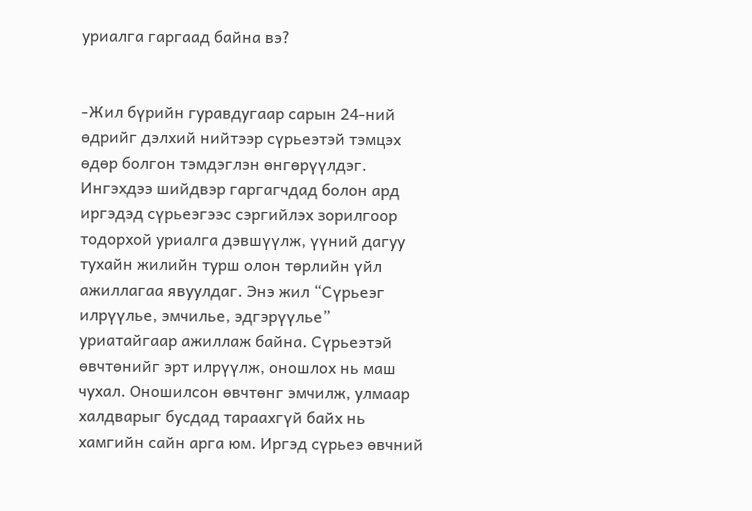уриалга гаргаад байна вэ?


-Жил бүрийн гуравдугаар сарын 24-ний өдрийг дэлхий нийтээр сүрьеэтэй тэмцэх өдөр болгон тэмдэглэн өнгөрүүлдэг. Ингэхдээ шийдвэр гаргагчдад болон ард иргэдэд сүрьеэгээс сэргийлэх зорилгоор тодорхой уриалга дэвшүүлж, үүний дагуу тухайн жилийн турш олон төрлийн үйл ажиллагаа явуулдаг. Энэ жил “Сүрьеэг илрүүлье, эмчилье, эдгэрүүлье” уриатайгаар ажиллаж байна. Сүрьеэтэй өвчтөнийг эрт илрүүлж, оношлох нь маш чухал. Оношилсон өвчтөнг эмчилж, улмаар халдварыг бусдад тараахгүй байх нь хамгийн сайн арга юм. Иргэд сүрьеэ өвчний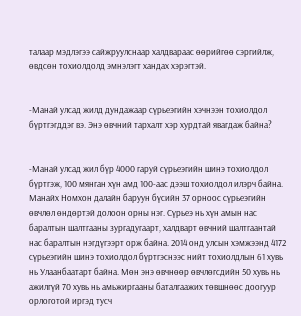талаар мэдлэгээ сайжруулснаар халдвараас өөрийгөө сэргийлж, өвдсөн тохиолдолд эмнэлэгт хандах хэрэгтэй.


-Манай улсад жилд дундажаар сүрьеэгийн хэчнээн тохиолдол бүртгэгддэг вэ. Энэ өвчний тархалт хэр хурдтай явагдаж байна?


-Манай улсад жил бүр 4000 гаруй сүрьеэгийн шинэ тохиолдол бүртгэж, 100 мянган хүн амд 100-аас дээш тохиолдол илэрч байна. Манайх Номхон далайн баруун бүсийн 37 орноос сүрьеэгийн өвчлөл өндөртэй долоон орны нэг. Сүрьеэ нь хүн амын нас баралтын шалтгааны зургадугаарт, халдварт өвчний шалтгаантай нас баралтын нэгдүгээрт орж байна. 2014 онд улсын хэмжээнд 4172 сүрьеэгийн шинэ тохиолдол бүртгэснээс нийт тохиолдлын 61 хувь нь Улаанбаатарт байна. Мөн энэ өвчнөөр өвчлөгсдийн 50 хувь нь ажилгүй 70 хувь нь амьжиргааны баталгаажих төвшнөөс доогуур орлоготой иргэд тусч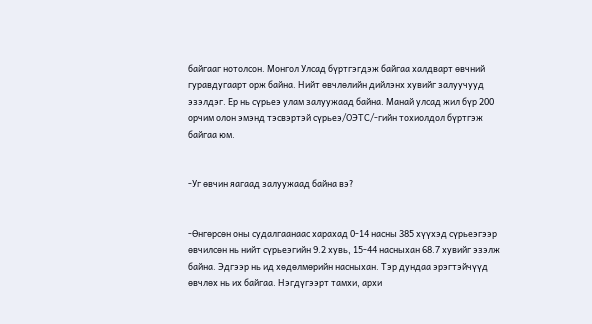байгааг нотолсон. Монгол Улсад бүртгэгдэж байгаа халдварт өвчний гуравдугаарт орж байна. Нийт өвчлөлийн дийлэнх хувийг залуучууд эзэлдэг. Ер нь сүрьеэ улам залуужаад байна. Манай улсад жил бүр 200 орчим олон эмэнд тэсвэртэй сүрьеэ/ОЭТС/-гийн тохиолдол бүртгэж байгаа юм.


-Уг өвчин яагаад залуужаад байна вэ?


-Өнгөрсөн оны судалгаанаас харахад 0-14 насны 385 хүүхэд сүрьеэгээр өвчилсөн нь нийт сүрьеэгийн 9.2 хувь, 15-44 насныхан 68.7 хувийг эзэлж байна. Эдгээр нь ид хөдөлмөрийн насныхан. Тэр дундаа эрэгтэйчүүд өвчлөх нь их байгаа. Нэгдүгээрт тамхи, архи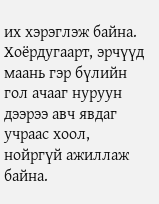их хэрэглэж байна. Хоёрдугаарт, эрчүүд маань гэр бүлийн гол ачааг нуруун дээрээ авч явдаг учраас хоол, нойргүй ажиллаж байна.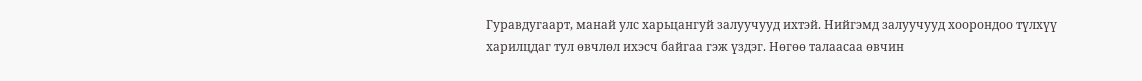Гуравдугаарт, манай улс харьцангуй залуучууд ихтэй. Нийгэмд залуучууд хоорондоо түлхүү харилцдаг тул өвчлөл ихэсч байгаа гэж үздэг. Нөгөө талаасаа өвчин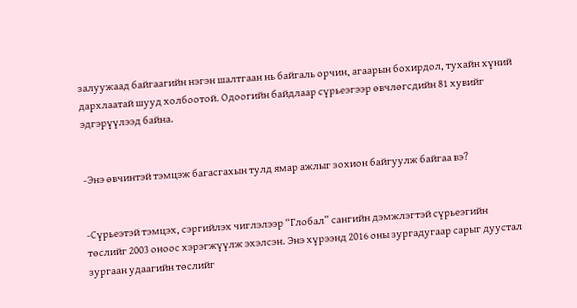залуужаад байгаагийн нэгэн шалтгаан нь байгаль орчин, агаарын бохирдол, тухайн хүний дархлаатай шууд холбоотой. Одоогийн байдлаар сүрьеэгээр өвчлөгсдийн 81 хувийг эдгэрүүлээд байна.


-Энэ өвчинтэй тэмцэж багасгахын тулд ямар ажлыг зохион байгуулж байгаа вэ?


-Сүрьеэтэй тэмцэх, сэргийлэх чиглэлээр “Глобал” сангийн дэмжлэгтэй сүрьеэгийн төслийг 2003 оноос хэрэгжүүлж эхэлсэн. Энэ хүрээнд 2016 оны зургадугаар сарыг дуустал зургаан удаагийн төслийг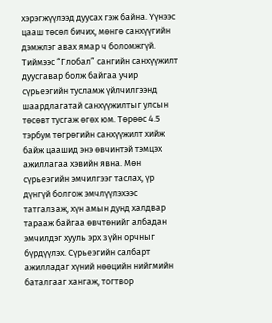хэрэгжүүлээд дуусах гэж байна. Үүнээс цааш төсөл бичих, мөнгө санхүүгийн дэмжлэг авах ямар ч боломжгүй. Тиймээс “Глобал” сангийн санхүүжилт дуусгавар болж байгаа учир сүрьеэгийн тусламж үйлчилгээнд шаардлагатай санхүүжилтыг улсын төсөвт тусгаж өгөх юм. Төрөөс 4.5 тэрбум төгрөгийн санхүүжилт хийж байж цаашид энэ өвчинтэй тэмцэх ажиллагаа хэвийн явна. Мөн сүрьеэгийн эмчилгээг таслах, үр дүнгүй болгож эмчлүүлэхээс татгалзаж, хүн амын дунд халдвар тарааж байгаа өвчтөнийг албадан эмчилдэг хууль эрх зүйн орчныг бүрдүүлэх. Сүрьеэгийн салбарт ажилладаг хүний нөөцийн нийгмийн баталгааг хангаж, тогтвор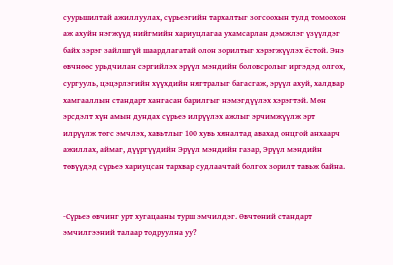суурьшилтай ажиллуулах, сүрьеэгийн тархалтыг зогсоохын тулд томоохон аж ахуйн нэгжүүд нийгмийн хариуцлагаа ухамсарлан дэмжлэг үзүүлдэг байх зэрэг зайлшгүй шаардлагатай олон зорилтыг хэрэгжүүлэх ёстой. Энэ өвчнөөс урьдчилан сэргийлэх эрүүл мэндийн боловсролыг иргэдэд олгох, сургууль, цэцэрлэгийн хүүхдийн нягтралыг багасгаж, эрүүл ахуй, халдвар хамгааллын стандарт хангасан барилгыг нэмэгдүүлэх хэрэгтэй. Мөн эрсдэлт хүн амын дундах сүрьеэ илрүүлэх ажлыг эрчимжүүлж эрт илрүүлж төгс эмчлэх, хавьтлыг 100 хувь хяналтад авахад онцгой анхаарч ажиллах, аймаг, дүүргүүдийн Эрүүл мэндийн газар, Эрүүл мэндийн төвүүдэд сүрьеэ хариуцсан тархвар судлаачтай болгох зорилт тавьж байна.


-Сүрьеэ өвчинг урт хугацааны турш эмчилдэг. Өвчтөний стандарт эмчилгээний талаар тодруулна уу?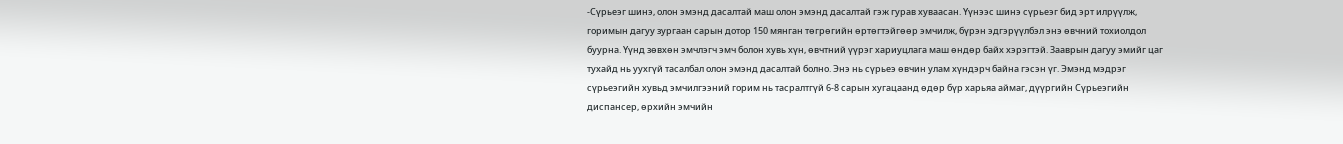-Сүрьеэг шинэ, олон эмэнд дасалтай маш олон эмэнд дасалтай гэж гурав хуваасан. Үүнээс шинэ сүрьеэг бид эрт илрүүлж, горимын дагуу зургаан сарын дотор 150 мянган төгрөгийн өртөгтэйгөөр эмчилж, бүрэн эдгэрүүлбэл энэ өвчний тохиолдол буурна. Үүнд зөвхөн эмчлэгч эмч болон хувь хүн, өвчтний үүрэг хариуцлага маш өндөр байх хэрэгтэй. Зааврын дагуу эмийг цаг тухайд нь уухгүй тасалбал олон эмэнд дасалтай болно. Энэ нь сүрьеэ өвчин улам хүндэрч байна гэсэн үг. Эмэнд мэдрэг сүрьеэгийн хувьд эмчилгээний горим нь тасралтгүй 6-8 сарын хугацаанд өдөр бүр харьяа аймаг, дүүргийн Сүрьеэгийн диспансер, өрхийн эмчийн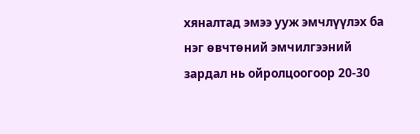хяналтад эмээ ууж эмчлүүлэх ба нэг өвчтөний эмчилгээний зардал нь ойролцоогоор 20-30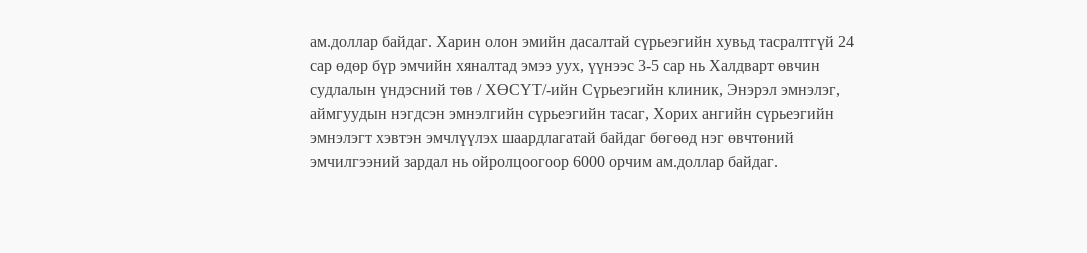ам.доллар байдаг. Харин олон эмийн дасалтай сүрьеэгийн хувьд тасралтгүй 24 сар өдөр бүр эмчийн хяналтад эмээ уух, үүнээс 3-5 сар нь Халдварт өвчин судлалын үндэсний төв / ХӨСҮТ/-ийн Сүрьеэгийн клиник, Энэрэл эмнэлэг, аймгуудын нэгдсэн эмнэлгийн сүрьеэгийн тасаг, Хорих ангийн сүрьеэгийн эмнэлэгт хэвтэн эмчлүүлэх шаардлагатай байдаг бөгөөд нэг өвчтөний эмчилгээний зардал нь ойролцоогоор 6000 орчим ам.доллар байдаг.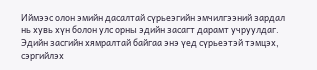Иймээс олон эмийн дасалтай сүрьеэгийн эмчилгээний зардал нь хувь хүн болон улс орны эдийн засагт дарамт учруулдаг. Эдийн засгийн хямралтай байгаа энэ үед сүрьеэтэй тэмцэх, сэргийлэх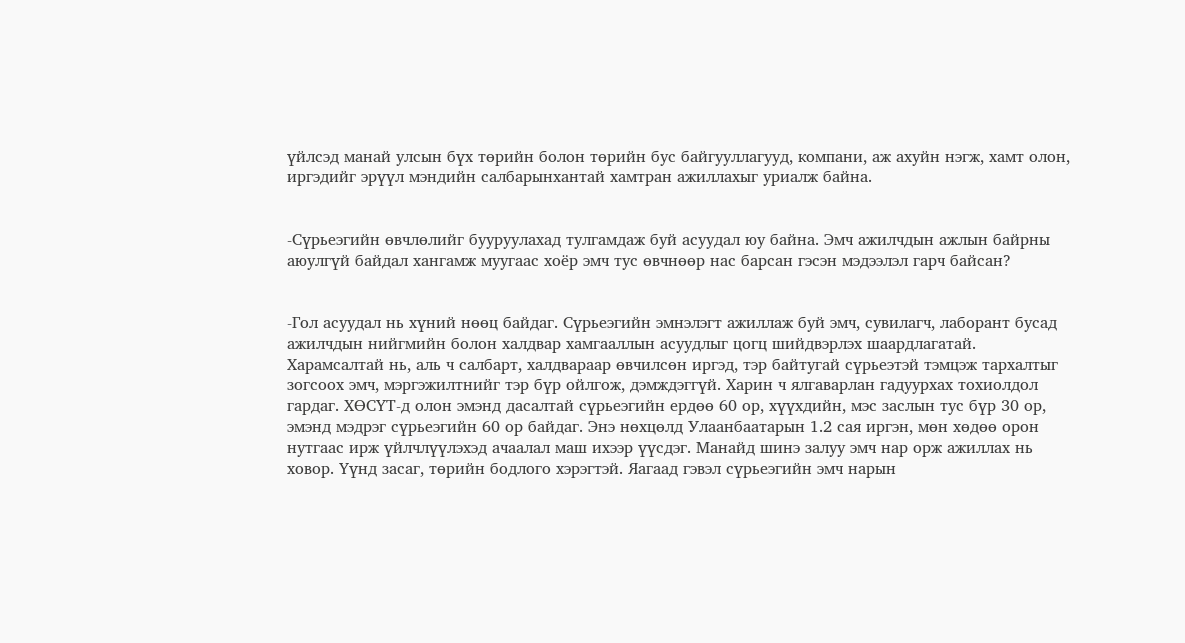үйлсэд манай улсын бүх төрийн болон төрийн бус байгууллагууд, компани, аж ахуйн нэгж, хамт олон, иргэдийг эрүүл мэндийн салбарынхантай хамтран ажиллахыг уриалж байна.


-Сүрьеэгийн өвчлөлийг бууруулахад тулгамдаж буй асуудал юу байна. Эмч ажилчдын ажлын байрны аюулгүй байдал хангамж муугаас хоёр эмч тус өвчнөөр нас барсан гэсэн мэдээлэл гарч байсан?


-Гол асуудал нь хүний нөөц байдаг. Сүрьеэгийн эмнэлэгт ажиллаж буй эмч, сувилагч, лаборант бусад ажилчдын нийгмийн болон халдвар хамгааллын асуудлыг цогц шийдвэрлэх шаардлагатай. Харамсалтай нь, аль ч салбарт, халдвараар өвчилсөн иргэд, тэр байтугай сүрьеэтэй тэмцэж тархалтыг зогсоох эмч, мэргэжилтнийг тэр бүр ойлгож, дэмждэггүй. Харин ч ялгаварлан гадуурхах тохиолдол гардаг. ХӨСҮТ-д олон эмэнд дасалтай сүрьеэгийн ердөө 60 ор, хүүхдийн, мэс заслын тус бүр 30 ор, эмэнд мэдрэг сүрьеэгийн 60 ор байдаг. Энэ нөхцөлд Улаанбаатарын 1.2 сая иргэн, мөн хөдөө орон нутгаас ирж үйлчлүүлэхэд ачаалал маш ихээр үүсдэг. Манайд шинэ залуу эмч нар орж ажиллах нь ховор. Үүнд засаг, төрийн бодлого хэрэгтэй. Яагаад гэвэл сүрьеэгийн эмч нарын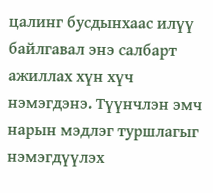цалинг бусдынхаас илүү байлгавал энэ салбарт ажиллах хүн хүч нэмэгдэнэ. Түүнчлэн эмч нарын мэдлэг туршлагыг нэмэгдүүлэх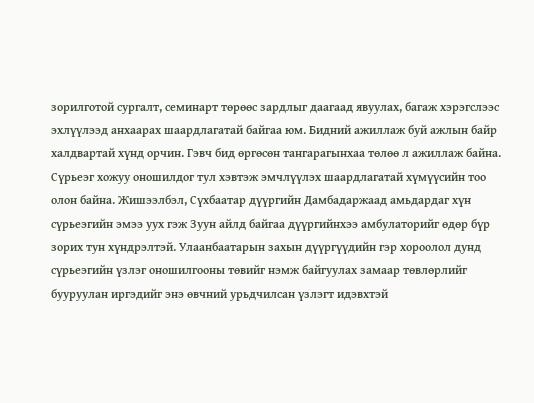зорилготой сургалт, семинарт төрөөс зардлыг даагаад явуулах, багаж хэрэгслээс эхлүүлээд анхаарах шаардлагатай байгаа юм. Бидний ажиллаж буй ажлын байр халдвартай хүнд орчин. Гэвч бид өргөсөн тангарагынхаа төлөө л ажиллаж байна. Сүрьеэг хожуу оношилдог тул хэвтэж эмчлүүлэх шаардлагатай хүмүүсийн тоо олон байна. Жишээлбэл, Сүхбаатар дүүргийн Дамбадаржаад амьдардаг хүн сүрьеэгийн эмээ уух гэж Зуун айлд байгаа дүүргийнхээ амбулаторийг өдөр бүр зорих тун хүндрэлтэй. Улаанбаатарын захын дүүргүүдийн гэр хороолол дунд сүрьеэгийн үзлэг оношилгооны төвийг нэмж байгуулах замаар төвлөрлийг бууруулан иргэдийг энэ өвчний урьдчилсан үзлэгт идэвхтэй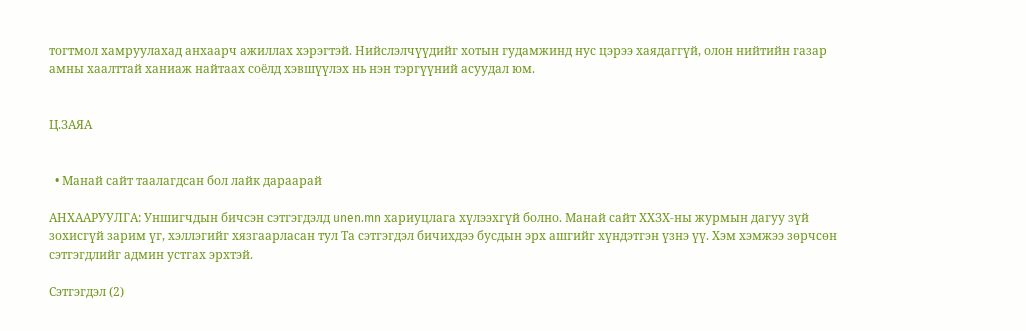тогтмол хамруулахад анхаарч ажиллах хэрэгтэй. Нийслэлчүүдийг хотын гудамжинд нус цэрээ хаядаггүй, олон нийтийн газар амны хаалттай ханиаж найтаах соёлд хэвшүүлэх нь нэн тэргүүний асуудал юм.


Ц.ЗАЯА


  • Манай сайт таалагдсан бол лайк дараарай

АНХААРУУЛГА: Уншигчдын бичсэн сэтгэгдэлд unen.mn хариуцлага хүлээхгүй болно. Манай сайт ХХЗХ-ны журмын дагуу зүй зохисгүй зарим үг, хэллэгийг хязгаарласан тул Та сэтгэгдэл бичихдээ бусдын эрх ашгийг хүндэтгэн үзнэ үү. Хэм хэмжээ зөрчсөн сэтгэгдлийг админ устгах эрхтэй.

Сэтгэгдэл (2)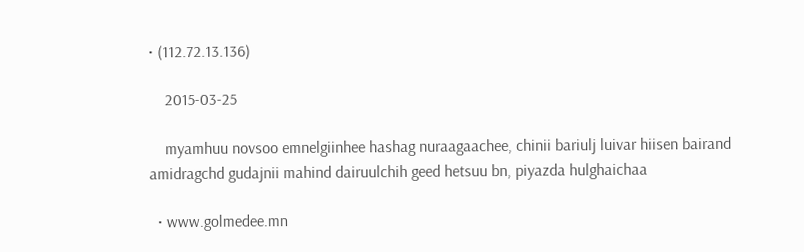• (112.72.13.136)

    2015-03-25

    myamhuu novsoo emnelgiinhee hashag nuraagaachee, chinii bariulj luivar hiisen bairand amidragchd gudajnii mahind dairuulchih geed hetsuu bn, piyazda hulghaichaa

  • www.golmedee.mn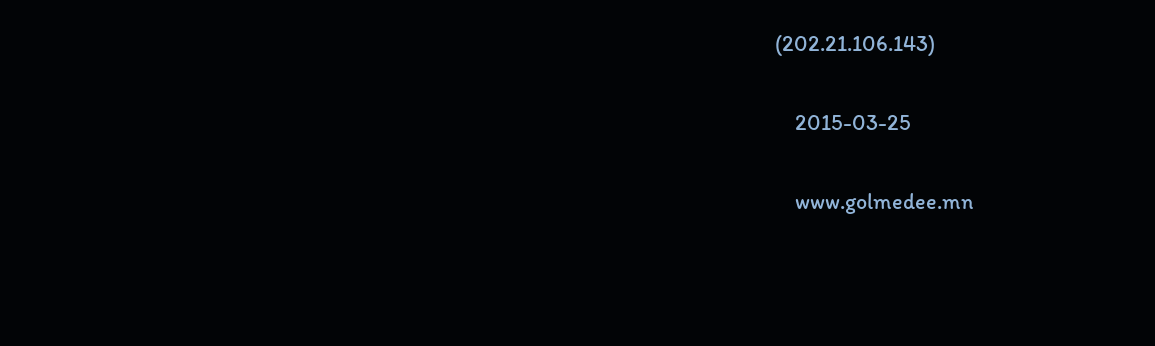(202.21.106.143)

    2015-03-25

    www.golmedee.mn